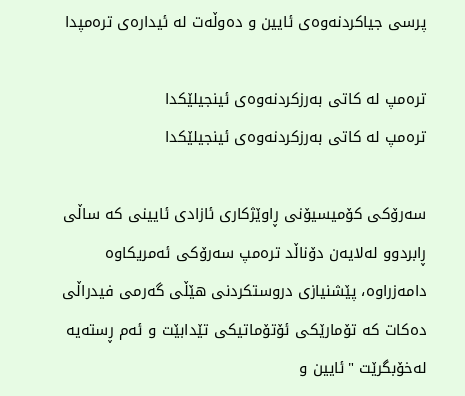پرسى جیاکردنەوەى ئایین و دەوڵەت لە ئیدارەى ترەمپدا

ترەمپ لە کاتی بەرزکردنەوەی ئینجیلێکدا
ترەمپ لە کاتی بەرزکردنەوەی ئینجیلێکدا

سەرۆکی کۆمیسیۆنی ڕاوێژکاری ئازادی ئایینی کە ساڵی ڕابردوو لەلایەن دۆناڵد ترەمپ سەرۆکی ئەمریکاوە دامەزراوە، پێشنیازی دروستکردنی هێڵی گەرمی فیدراڵی دەکات کە تۆمارێکی ئۆتۆماتیکی تێدابێت و ئەم ڕستەیە لەخۆبگرێت "ئایین و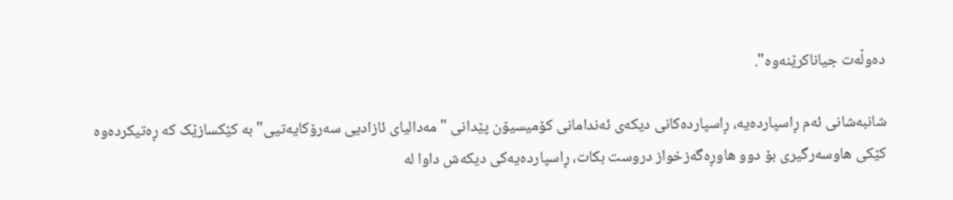دەوڵەت جیاناکرێنەوە".

شانبەشانی ئەم ڕاسپاردەیە، ڕاسپاردەکانی دیکەی ئەندامانی کۆمیسیۆن پێدانی "مەدالیای ئازادیی سەرۆکایەتیی" بە کێکسازێک کە ڕەتیکردەوە کێکی هاوسەرگیری بۆ دوو هاوڕەگەزخواز دروست بکات، ڕاسپاردەیەکى دیکەش داوا لە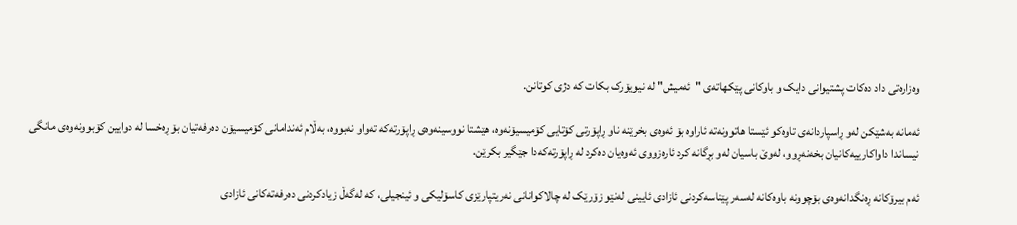وەزارەتی داد دەکات پشتیوانى دایک و باوکانی پێکهاتەى "ئەمیش" لە نیویۆرک بکات کە دژی کوتانن.

ئەمانە بەشێکن لەو ڕاسپاردانەی تاوەکو ئێستا هاتوونەتە ئاراوە بۆ ئەوەی بخرێنە ناو ڕاپۆرتی کۆتایی کۆمیسیۆنەوە، هێشتا نووسینەوەى ڕاپۆرتەکە تەواو نەبووە، بەڵام ئەندامانی کۆمیسیۆن دەرفەتیان بۆ ڕەخسا لە دوایین کۆبوونەوەی مانگی نیساندا داواکارییەکانیان بخەنەڕوو، لەوێ باسیان لەو بڕگانە کرد ئارەزووی ئەوەیان دەکرد لە ڕاپۆرتەکەدا جێگیر بکرێن.

ئەم بیرۆکانە ڕەنگدانەوەی بۆچوونە باوەکانە لەسەر پێناسەکردنی ئازادی ئایینی لەنێو زۆرێک لە چالاکوانانی نەریتپارێزى کاسۆلیکی و ئینجیلی، کە لەگەڵ زیادکردنی دەرفەتەکانى ئازادى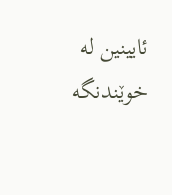ئایینین لە خوێندنگە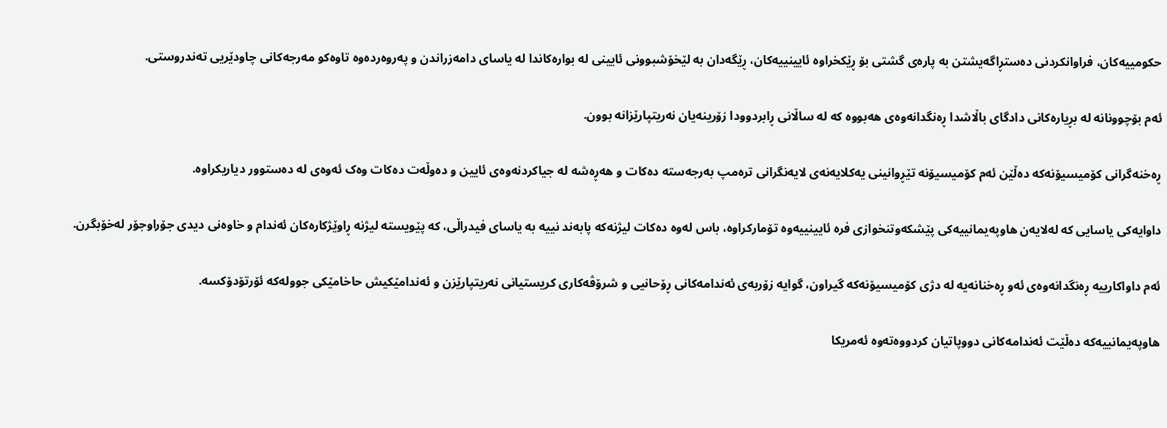حکومییەکان، فراوانکردنی دەستڕاگەیشتن بە پارەی گشتی بۆ ڕێکخراوە ئایینییەکان، ڕێگەدان بە لێخۆشبوونی ئایینی لە بوارەکاندا لە یاسای دامەزراندن و پەروەردەوە تاوەکو مەرجەکانی چاودێریی تەندروستی.

ئەم بۆچوونانە لە بڕیارەکانی دادگای باڵاشدا ڕەنگدانەوەی هەبووە کە لە ساڵانی ڕابردوودا زۆرینەیان نەریتپارێزانە بوون.

ڕەخنەگرانی کۆمیسیۆنەکە دەڵێن ئەم کۆمیسیۆنە تێڕوانینی یەکلایەنەی لایەنگرانی ترەمپ بەرجەستە دەکات و هەڕەشە لە جیاکردنەوەى ئایین و دەوڵەت دەکات وەک ئەوەى لە دەستوور دیاریکراوە.

داوایەکی یاسایی کە لەلایەن هاوپەیمانییەکی پێشکەوتنخوازی فرە ئایینییەوە تۆمارکراوە، باس لەوە دەکات لیژنەکە پابەند نییە بە یاسای فیدراڵی، کە پێویستە لیژنە ڕاوێژکارەکان ئەندام و خاوەنى دیدی جۆراوجۆر لەخۆبگرن.

ئەم داواکارییە ڕەنگدانەوەی ئەو ڕەخنانەیە لە دژی کۆمیسیۆنەکە گیراون، گوایە زۆربەی ئەندامەکانی ڕۆحانیی و شرۆڤەکاری کریستیانى نەریتپارێزن و ئەندامێکیش حاخامێکی جوولەکە ئۆرتۆدۆکسە.

هاوپەیمانییەکە دەڵێت ئەندامەکانی دووپاتیان کردووەتەوە ئەمریکا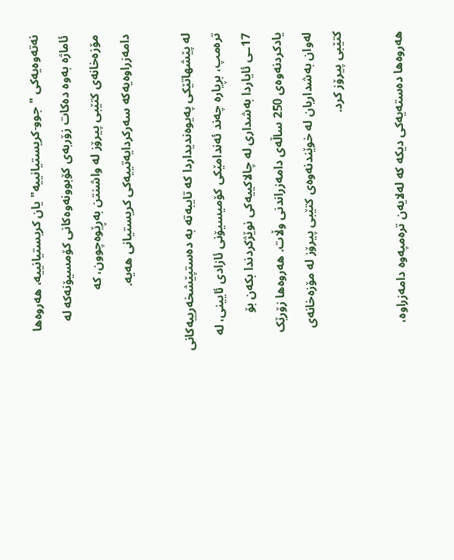نەتەوەیەکی "جوو-کریستیانییە" یان کریستیانییە، هەروەها ئاماژە بەوە دەکات زۆربەی کۆبوونەوەکانی کۆمسیۆنەکە لە مۆزەخانەی کتێبی پیرۆز لە واشنتن بەڕێوەچوون، کە دامەزراوەیەکە سەرکردایەتییەکى کریستیانى هەیە.

لە پێشهاتێکی پەیوەندیداردا کە تایبەتە بە دەستپێشخەرییەکانی ترەمپ، بڕیارە چەند ئەندامێکی کۆمیسیۆنی ئازادی ئایینی، لە 17ـی ئایاردا بەشداری لە چالاکییەکی نوێژکردندا بکەن بۆ یادکردنەوەی 250 ساڵەی دامەزراندنی وڵات. هەروەها زۆرێک لەوان بەشداریان لە خوێندنەوەی کتێبی پیرۆز لە مۆزەخانەی کتێبی پیرۆز کرد.

هەروەها دەستەیەکى دیکە کە لەلایەن ترەمپەوە دامەزراوە،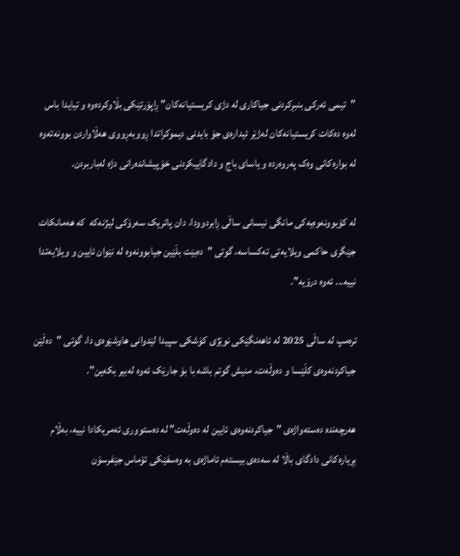"تیمى ئەرکی بنبڕکردنی جیاکارى لە دژی کریستیانەکان" ڕاپۆرتێکی بڵاوکردەوە و تیایدا باس لەوە دەکات کریستیانەکان لەژێر ئیدارەی جۆ بایدنی دیموکراتدا ڕووبەڕووی هەڵاواردن بوونەتەوە لە بوارەکانی وەک پەروەردە و یاسای باج و دادگاییکردنی خۆپیشاندەرانی دژە لەباربردن.

لە کۆبوونەوەیەکی مانگی نیسانی ساڵی ڕابردوودا، دان پاتریک سەرۆکی لیژنەکە  کە هەمانکات جێگرى حاکمى ویلایەتى تەکساسە، گوتی "دەبێت بڵێین جیابوونەوە لە نێوان ئایین و ویلایەتدا نییە... ئەوە درۆیە".

ترەمپ لە ساڵی 2025 لە ئاهەنگێکی نوێژی کۆشکی سپیدا لێدوانی هاوشێوەی دا، گوتی "دەڵێن جیاکردنەوەی کڵێسا و دەوڵەت، منیش گوتم باشە با بۆ جارێک ئەوە لەبیر بکەین".

هەرچەندە دەستەواژەی "جیاکردنەوەی ئایین لە دەوڵەت" لە دەستووری ئەمریکادا نییە، بەڵام بڕیارەکانی دادگای باڵا لە سەدەی بیستەم ئاماژەی بە وەسفێکی تۆماس جێفرسۆن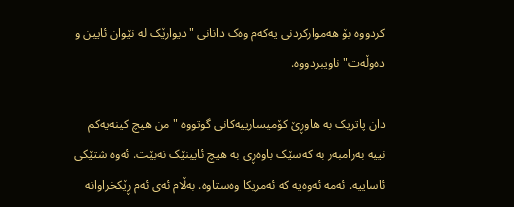کردووە بۆ هەموارکردنی یەکەم وەک دانانى "دیوارێک لە نێوان ئایین و دەوڵەت" ناویبردووە.

دان پاتریک بە هاوڕێ کۆمیسارییەکانی گوتووە "من هیچ کینەیەکم نییە بەرامبەر بە کەسێک باوەڕی بە هیچ ئایینێک نەبێت. ئەوە شتێکی ئاساییە. ئەمە ئەوەیە کە ئەمریکا وەستاوە. بەڵام ئەی ئەم ڕێکخراوانە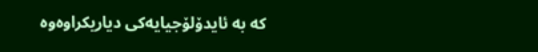کە بە ئایدۆلۆجیایەکی دیاریکراوەوە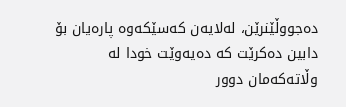دەجووڵێنرێن، لەلایەن کەسێکەوە پارەیان بۆ دابین دەکرێت کە دەیەوێت خودا لە وڵاتەکەمان دوور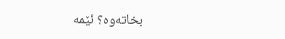بخاتەوە؟ ئێمە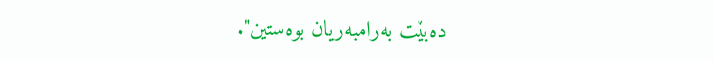دەبێت بەرامبەریان بوەستین".